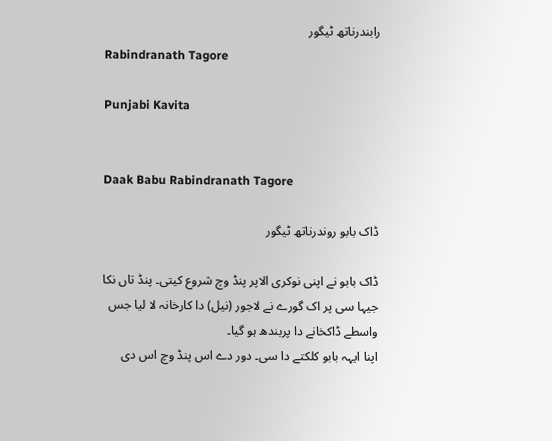رابندرناتھ ٹیگور
Rabindranath Tagore

Punjabi Kavita


Daak Babu Rabindranath Tagore

ڈاک بابو روندرناتھ ٹیگور

ڈاک بابو نے اپنی نوکری الاپر پنڈ وچ شروع کیتی۔ پنڈ تاں نکا جیہا سی پر اک گورے نے لاجور (نیل) دا کارخانہ لا لیا جس واسطے ڈاکخانے دا پربندھ ہو گیا۔
اپنا ایہہ بابو کلکتے دا سی۔ دور دے اس پنڈ وچ اس دی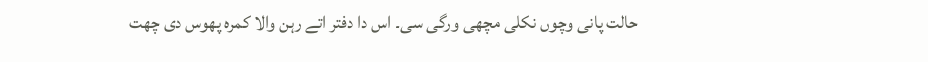حالت پانی وچوں نکلی مچھی ورگی سی۔ اس دا دفتر اتے رہن والا کمرہ پھوس دی چھت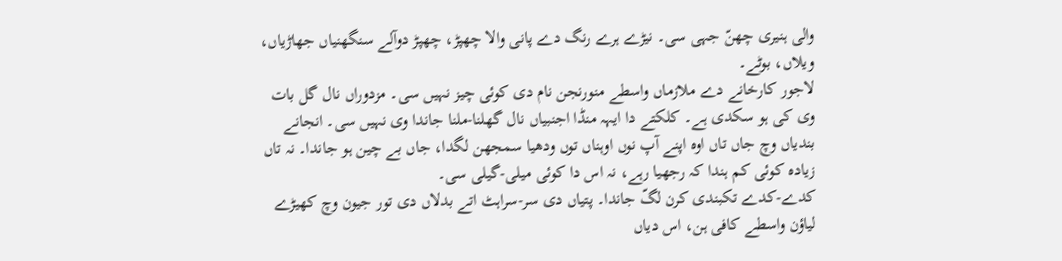والی ہنیری چھنّ جہی سی۔ نیڑے ہرے رنگ دے پانی والا چھپڑ، چھپڑ دوآلے سنگھنیاں جھاڑیاں، ویلاں، بوٹے۔
لاجور کارخانے دے ملازماں واسطے منورنجن نام دی کوئی چیز نہیں سی۔ مزدوراں نال گل بات وی کی ہو سکدی ہے۔ کلکتے دا ایہہ منڈا اجنبیاں نال گھلنا-ملنا جاندا وی نہیں سی۔ انجانے بندیاں وچ جاں تاں اوہ اپنے آپ نوں اوہناں توں ودھیا سمجھن لگدا، جاں بے چین ہو جاندا۔ نہ تاں زیادہ کوئی کم ہندا کہ رجھیا رہے، نہ اس دا کوئی میلی-گیلی سی۔
کدے-کدے تکبندی کرن لگّ جاندا۔ پتیاں دی سر-سراہٹ اتے بدلاں دی تور جیون وچ کھیڑے لیاؤن واسطے کافی ہن، اس دیاں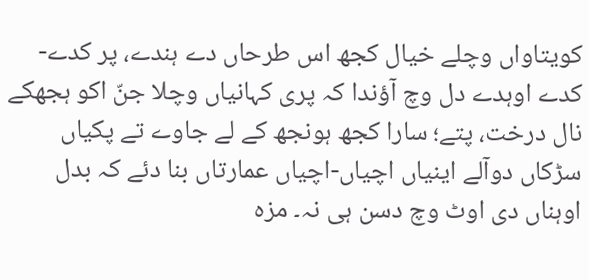کویتاواں وچلے خیال کجھ اس طرحاں دے ہندے، پر کدے-کدے اوہدے دل وچ آؤندا کہ پری کہانیاں وچلا جنّ اکو ہجھکے نال درخت، پتے؛ سارا کجھ ہونجھ کے لے جاوے تے پکیاں سڑکاں دوآلے اینیاں اچیاں-اچیاں عمارتاں بنا دئے کہ بدل اوہناں دی اوٹ وچ دسن ہی نہ۔ مزہ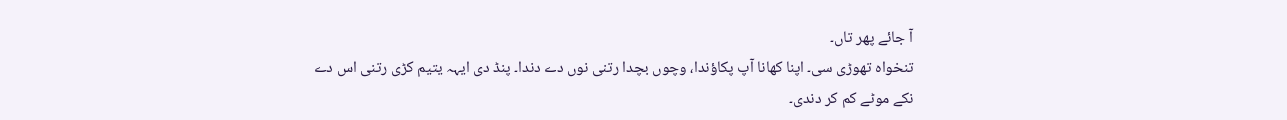آ جائے پھر تاں۔
تنخواہ تھوڑی سی۔ اپنا کھانا آپ پکاؤندا، وچوں بچدا رتنی نوں دے دندا۔ پنڈ دی ایہہ یتیم کڑی رتنی اس دے نکے موٹے کم کر دندی۔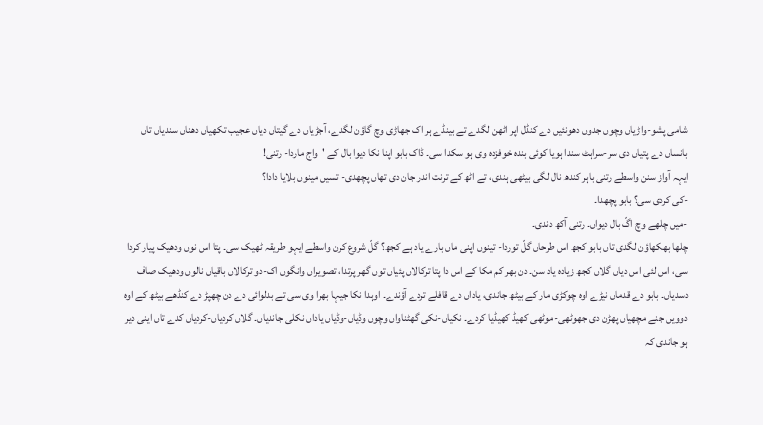شامی پشو-واڑیاں وچوں جدوں دھونئیں دے کنڈل اپر اٹھن لگدے تے بینڈے ہر اک جھاڑی وچ گاؤن لگدے، آجڑیاں دے گیتاں دیاں عجیب تکھیاں دھناں سندیاں تاں بانساں دے پتیاں دی سر-سراہٹ سندا ہویا کوئی بندہ خوفزدہ وی ہو سکدا سی۔ ڈاک بابو اپنا نکا دیوا بال کے 'واج ماردا- رتنی!
ایہہ آواز سنن واسطے رتنی باہر کندھ نال لگی بیٹھی ہندی، تے اٹھ کے ترنت اندر جان دی تھاں پچھدی- تسیں مینوں بلایا دادا؟
-کی کردی سی؟ بابو پچھدا۔
-میں چلھے وچ اگّ بال دیواں۔ رتنی آکھ دندی۔
چلھا بھکھاؤن لگدی تاں بابو کجھ اس طرحاں گلّ توردا- تینوں اپنی ماں بارے یاد ہے کجھ؟ گلّ شروع کرن واسطے ایہو طریقہ ٹھیک سی۔ پتا اس نوں ودھیک پیار کردا سی، اس لئی اس دیاں گلاں کجھ زیادہ یاد سن۔ دن بھر کم مکا کے اس دا پتا ترکالاں پئیاں توں گھر پرتدا، تصویراں وانگوں اک-دو ترکالاں باقیاں نالوں ودھیک صاف دسدیاں۔ بابو دے قدماں نیڑے اوہ چوکڑی مار کے بیٹھ جاندی، یاداں دے قافلے تردے آؤندے۔ اوہدا نکا جیہا بھرا وی سی تے بدلوائی دے دن چھپڑ دے کنڈھے بیٹھ کے اوہ دوویں جنے مچھیاں پھڑن دی جھوٹھی-موٹھی کھیڈ کھیڈیا کردے۔ نکیاں-نکی گھٹناواں وچوں وڈیاں-وڈیاں یاداں نکلی جاندیاں۔ گلاں کردیاں-کردیاں کدے تاں اینی دیر ہو جاندی کہ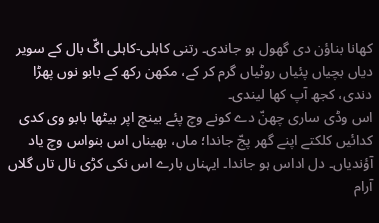کھانا بناؤن دی گھول ہو جاندی۔ رتنی کاہلی-کاہلی اگّ بال کے سویر دیاں بچیاں پئیاں روٹیاں گرم کر کے، مکھن رکھ کے بابو نوں پھڑا دندی، کجھ آپ کھا لیندی۔
اس وڈی ساری چھنّ دے کونے وچ پئے بینچ اپر بیٹھا بابو وی کدی کدائیں کلکتے اپنے گھر پجّ جاندا؛ ماں، بھیناں اس بنواس وچ یاد آؤندیاں۔ دل اداس ہو جاندا۔ ایہناں بارے اس نکی کڑی نال تاں گلاں آرام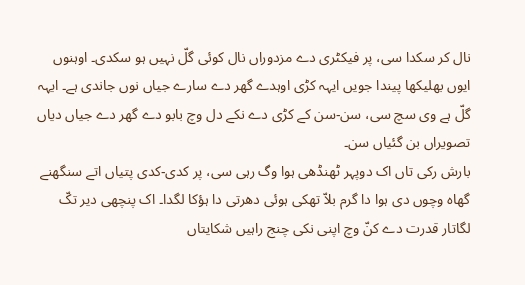نال کر سکدا سی، پر فیکٹری دے مزدوراں نال کوئی گلّ نہیں ہو سکدی۔ اوہنوں ایوں بھلیکھا پیندا جویں ایہہ کڑی اوہدے گھر دے سارے جیاں نوں جاندی ہے۔ ایہہ گلّ ہے وی سچ سی، سن-سن کے کڑی دے نکے دل وچ بابو دے گھر دے جیاں دیاں تصویراں بن گئیاں سن۔
بارش رکی تاں اک دوپہر ٹھنڈھی ہوا وگ رہی سی، پر کدی-کدی پتیاں اتے سنگھنے گھاہ وچوں دی ہوا دا گرم بلاّ تھکی ہوئی دھرتی دا ہؤکا لگدا۔ اک پنچھی دیر تکّ لگاتار قدرت دے کنّ وچ اپنی نکی چنج راہیں شکایتاں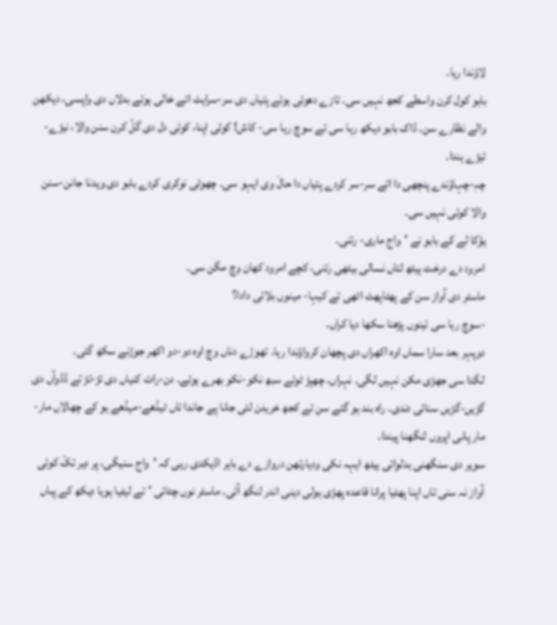لاؤندا رہا۔
بابو کول کرن واسطے کجھ نہیں سی۔ تازے دھوئی ہوئے پتیاں دی سر-سراہٹ اتے خالی ہوئے بدلاں دی واپسی، دیکھن والے نظارے سن۔ ڈاک بابو دیکھ رہا سی تے سوچ رہا سی- کاش! کوئی اپنا، کوئی دل دی گلّ کرن سنن والا، نیڑے-تیڑے ہندا۔
چہِ-چہاؤندے پنچھی دا اتے سر-سر کردے پتیاں دا حالَ وی ایہو سی۔ چھوٹی نوکری کردے بابو دی ویدنا جانن-سنن والا کوئی نہیں سی۔
ہؤکا لے کے بابو نے 'واج ماری- رتنی۔
امرود دے درخت ہیٹھ لتاں نسالی بیٹھی رتنی، کچے امرود کھان وچ مگن سی۔
ماسٹر دی آواز سن کے پھٹاپھٹ اٹھی تے کیہا- مینوں بلائی دادا؟
-سوچ رہا سی تینوں پڑھنا سکھا دیا کراں۔
دوپہر بعد سارا سماں اوہ اکھراں دی پچھان کرواؤندا رہا۔ تھوڑے دناں وچ اوہ دو-دو اکھر جوڑنے سکھ گئی۔
لگدا سی جھڑی مکن نہیں لگی۔ نہراں، چھپڑ ٹوئے سبھ نکو-نکو بھرے ہوئے۔ دن-رات کنیاں دی تڑ-تڑ تے ڈڈوآں دی گڑیں-گڑیں سنائی دندی۔ راہ بند ہو گئے سن تے کجھ خریدن لئی جانا پے جاندا تاں ٹیڈھے-میڈھے ہو کے چھالاں مار-مار پانی اپروں لنگھنا پیندا۔
سویر دی سنگھنی بدلوائی ہیٹھ ایہہ نکی ودیارتھن دروازے دے باہر اڈیکدی رہی کہ 'واج سنیگی، پر دیر تکّ کوئی آواز نہ سنی تاں اپنا پھٹیا پرانا قاعدہ پھڑی ہولی دینی اندر لنگھ آئی۔ ماسٹر نوں چٹائی 'تے لیٹیا ہویا دیکھ کے پباں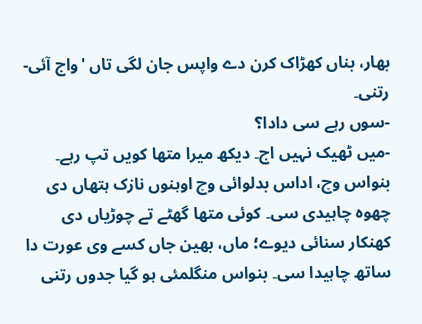بھار، بناں کھڑاک کرن دے واپس جان لگی تاں 'واج آئی- رتنی۔
-سوں رہے سی دادا؟
-میں ٹھیک نہیں اج۔ دیکھ میرا متھا کویں تپ رہے۔
بنواس وچ، اداس بدلوائی وچ اوہنوں نازک ہتھاں دی چھوہ چاہیدی سی۔ کوئی متھا گھٹے تے چوڑیاں دی کھنکار سنائی دیوے؛ ماں، بھین جاں کسے وی عورت دا ساتھ چاہیدا سی۔ بنواس منگلمئی ہو گیا جدوں رتنی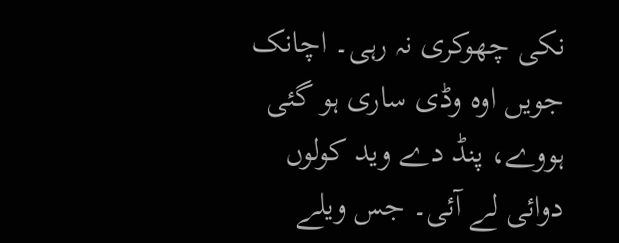نکی چھوکری نہ رہی۔ اچانک جویں اوہ وڈی ساری ہو گئی ہووے، پنڈ دے وید کولوں دوائی لے آئی۔ جس ویلے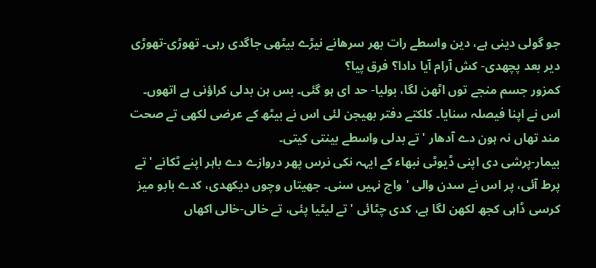جو گولی دینی ہے، دین واسطے رات بھر سرھانے نیڑے بیٹھی جاگدی رہی۔ تھوڑی-تھوڑی دیر بعد پچھدی- کش آرام آیا دادا؟ فرق پیا؟
کمزور جسم منجے توں اٹھن لگا، بولیا- حد ای ہو گئی۔ بس ہن بدلی کراؤنی ہے اتھوں۔ اس نے اپنا فیصلہ سنایا۔ کلکتے دفتر بھیجن لئی اس نے بیٹھ کے عرضی لکھی تے صحت مند تھاں نہ ہون دے آدھار 'تے بدلی واسطے بینتی کیتی۔
بیمار-پرشی دی اپنی ڈیوٹی نبھاء کے ایہہ نکی نرس پھر دروازے دے باہر اپنے ٹکانے 'تے پرط آئی، پر اس نے سدن والی 'واج نہیں سنی۔ جھیتاں وچوں دیکھدی، کدے بابو میز کرسی ڈاہی کجھ لکھن لگا ہے، کدی چٹائی 'تے لیٹیا پئی، تے خالی-خالی اکھاں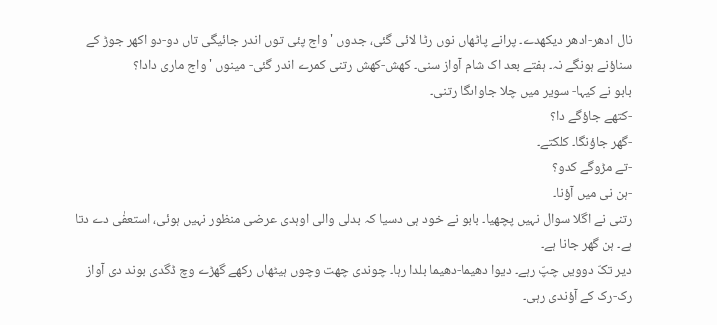نال ادھر-ادھر دیکھدے۔ پرانے پاٹھاں نوں رٹا لائی گئی، جدوں 'واج پئی توں اندر جائیگی تاں دو-دو اکھر جوڑ کے سناؤنے ہونگے نہ۔ ہفتے بعد اک شام آواز سنی۔ کھش-کھش رتنی کمرے اندر گئی- مینوں 'واج ماری دادا؟
بابو نے کیہا- سویر میں چلا جاواںگا رتنی۔
-کتھے جاؤگے دا؟
-گھر جاؤنگا۔ کلکتے۔
-تے مڑوگے کدو؟
-ہن نی میں آؤنا۔
رتنی نے اگلا سوال نہیں پچھیا۔ بابو نے خود ہی دسیا کہ بدلی والی اوہدی عرضی منظور نہیں ہوئی، استعفٰی دے دتا ہے۔ ہن گھر جانا ہے۔
دیر تکّ دوویں چپّ رہے۔ دیوا دھیما-دھیما بلدا رہا۔ چوندی چھت وچوں ہیٹھاں رکھے گھڑے وچ ڈگدی بوند دی آواز رک-رک کے آؤندی رہی۔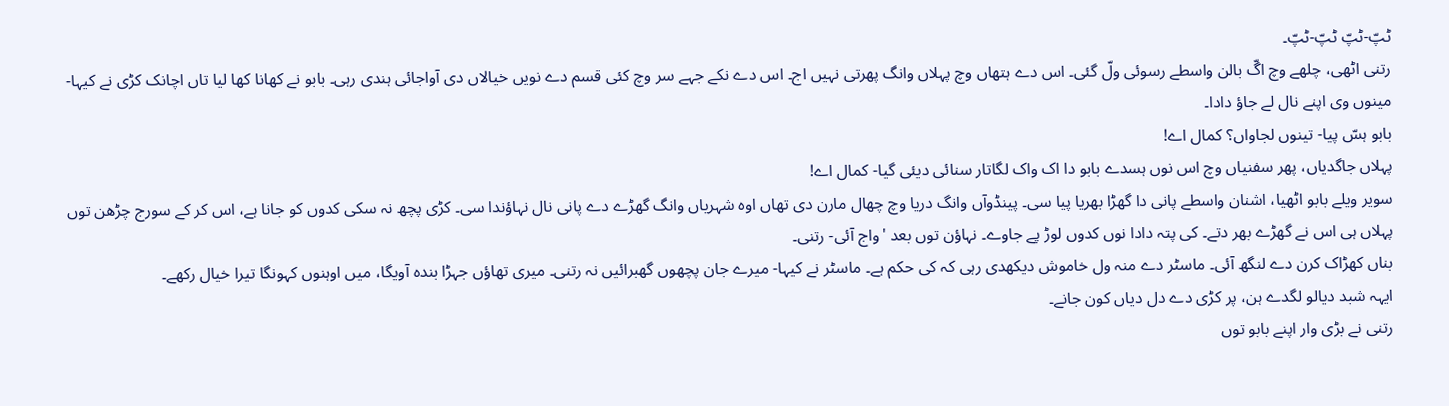ٹپّ-ٹپّ ٹپّ-ٹپّ۔
رتنی اٹھی، چلھے وچ اگّ بالن واسطے رسوئی ولّ گئی۔ اس دے ہتھاں وچ پہلاں وانگ پھرتی نہیں اج۔ اس دے نکے جہے سر وچ کئی قسم دے نویں خیالاں دی آواجائی ہندی رہی۔ بابو نے کھانا کھا لیا تاں اچانک کڑی نے کیہا- مینوں وی اپنے نال لے جاؤ دادا۔
بابو ہسّ پیا- تینوں لجاواں؟ کمال اے!
پہلاں جاگدیاں، پھر سفنیاں وچ اس نوں ہسدے بابو دا اک واک لگاتار سنائی دیئی گیا- کمال اے!
سویر ویلے بابو اٹھیا، اشنان واسطے پانی دا گھڑا بھریا پیا سی۔ پینڈوآں وانگ دریا وچ چھال مارن دی تھاں اوہ شہریاں وانگ گھڑے دے پانی نال نہاؤندا سی۔ کڑی پچھ نہ سکی کدوں کو جانا ہے، اس کر کے سورج چڑھن توں پہلاں ہی اس نے گھڑے بھر دتے۔ کی پتہ دادا نوں کدوں لوڑ پے جاوے۔ نہاؤن توں بعد 'واج آئی- رتنی۔
بناں کھڑاک کرن دے لنگھ آئی۔ ماسٹر دے منہ ول خاموش دیکھدی رہی کہ کی حکم ہے۔ ماسٹر نے کیہا- میرے جان پچھوں گھبرائیں نہ رتنی۔ میری تھاؤں جہڑا بندہ آویگا، میں اوہنوں کہونگا تیرا خیال رکھے۔
ایہہ شبد دیالو لگدے ہن، پر کڑی دے دل دیاں کون جانے۔
رتنی نے بڑی وار اپنے بابو توں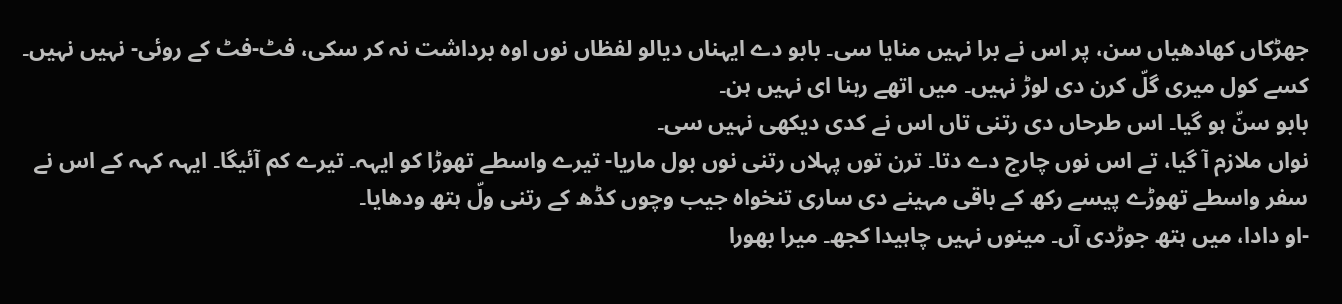جھڑکاں کھادھیاں سن، پر اس نے برا نہیں منایا سی۔ بابو دے ایہناں دیالو لفظاں نوں اوہ برداشت نہ کر سکی، فٹ-فٹ کے روئی- نہیں نہیں۔ کسے کول میری گلّ کرن دی لوڑ نہیں۔ میں اتھے رہنا ای نہیں ہن۔
بابو سنّ ہو گیا۔ اس طرحاں دی رتنی تاں اس نے کدی دیکھی نہیں سی۔
نواں ملازم آ گیا، تے اس نوں چارج دے دتا۔ ترن توں پہلاں رتنی نوں بول ماریا- تیرے واسطے تھوڑا کو ایہہ۔ تیرے کم آئیگا۔ ایہہ کہہ کے اس نے سفر واسطے تھوڑے پیسے رکھ کے باقی مہینے دی ساری تنخواہ جیب وچوں کڈھ کے رتنی ولّ ہتھ ودھایا۔
-او دادا، میں ہتھ جوڑدی آں۔ مینوں نہیں چاہیدا کجھ۔ میرا بھورا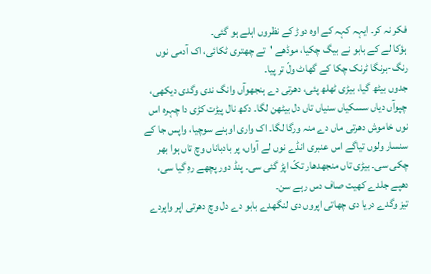فکر نہ کر۔ ایہہ کہہ کے اوہ دوڑ کے نظروں اہلے ہو گئی۔
ہؤکا لے کے بابو نے بیگ چکیا، موڈھے 'تے چھتری ٹکائی، اک آدمی نوں رنگ-برنگا ٹرنک چکا کے گھاٹ ولّ تر پیا۔
جدوں بیٹھ گیا، بیڑی ٹھلھ پئی، دھرتی دے ہنجھوآں وانگ ندی وگدی دیکھی، چپوآں دیاں سسکیاں سنیاں تاں دل بیٹھن لگا۔ دکھ نال پیڑت کڑی دا چہرہ اس نوں خاموش دھرتی ماں دے منہ ورگا لگا۔ اک واری اوہنے سوچیا، واپس جا کے سنسار ولوں تیاگے اس عنبری انڈے نوں لے آواں، پر بادباناں وچ تاں ہوا بھر چکی سی۔ بیڑی تاں منجھدھار تکّ اپڑ گئی سی۔ پنڈ دور پچھے رہِ گیا سی، دھپے جلدے کھیت صاف دس رہے سن۔
تیز وگدے دریا دی چھاتی اپروں دی لنگھدے بابو دے دل وچ دھرتی اپر واپردے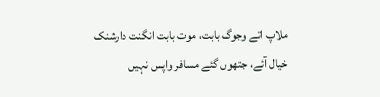ملاپ اتے وجوگ بابت، موت بابت انگنت دارشنک خیال آئے، جتھوں گئے مسافر واپس نہیں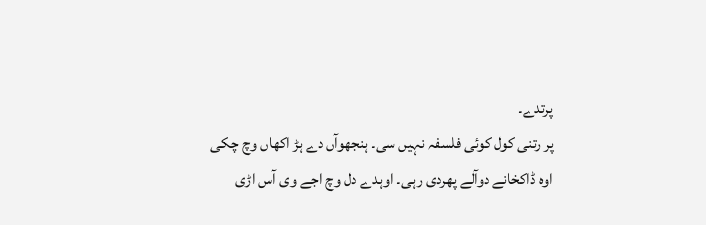پرتدے۔
پر رتنی کول کوئی فلسفہ نہیں سی۔ ہنجھوآں دے ہڑ اکھاں وچ چکی اوہ ڈاکخانے دوآلے پھردی رہی۔ اوہدے دل وچ اجے وی آس اڑی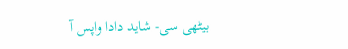بیٹھی سی- شاید دادا واپس آ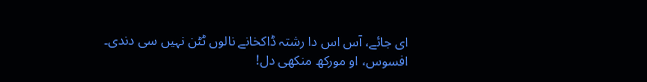ای جائے، آس اس دا رشتہ ڈاکخانے نالوں ٹٹن نہیں سی دندی۔
افسوس، او مورکھ منکھی دل!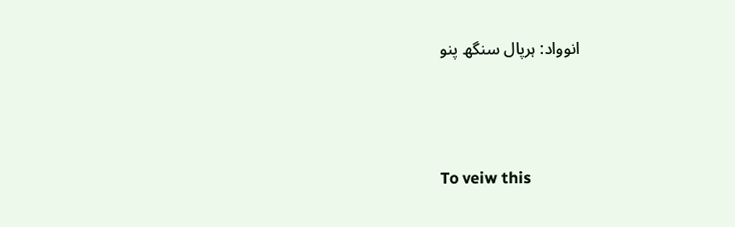انوواد: ہرپال سنگھ پنو




To veiw this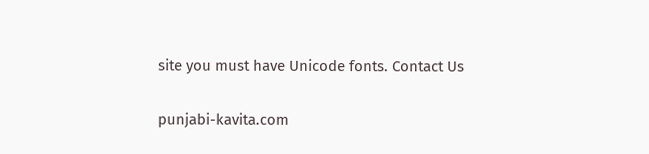site you must have Unicode fonts. Contact Us

punjabi-kavita.com